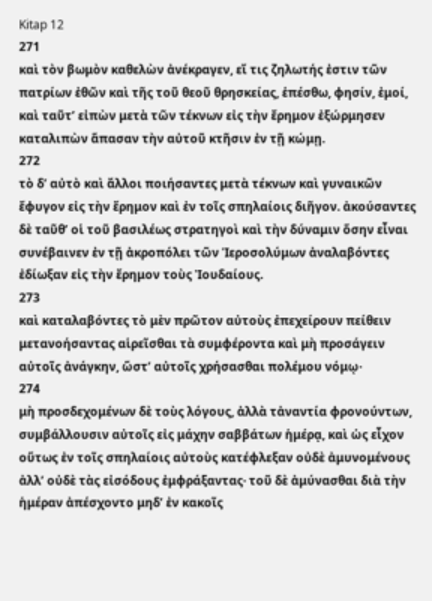Kitap 12
271
καὶ τὸν βωμὸν καθελὼν ἀνέκραγεν, εἴ τις ζηλωτής ἐστιν τῶν πατρίων ἐθῶν καὶ τῆς τοῦ θεοῦ θρησκείας, ἑπέσθω, φησίν, ἐμοί, καὶ ταῦτʼ εἰπὼν μετὰ τῶν τέκνων εἰς τὴν ἔρημον ἐξώρμησεν καταλιπὼν ἅπασαν τὴν αὐτοῦ κτῆσιν ἐν τῇ κώμῃ.
272
τὸ δʼ αὐτὸ καὶ ἄλλοι ποιήσαντες μετὰ τέκνων καὶ γυναικῶν ἔφυγον εἰς τὴν ἔρημον καὶ ἐν τοῖς σπηλαίοις διῆγον. ἀκούσαντες δὲ ταῦθʼ οἱ τοῦ βασιλέως στρατηγοὶ καὶ τὴν δύναμιν ὅσην εἶναι συνέβαινεν ἐν τῇ ἀκροπόλει τῶν Ἱεροσολύμων ἀναλαβόντες ἐδίωξαν εἰς τὴν ἔρημον τοὺς Ἰουδαίους.
273
καὶ καταλαβόντες τὸ μὲν πρῶτον αὐτοὺς ἐπεχείρουν πείθειν μετανοήσαντας αἱρεῖσθαι τὰ συμφέροντα καὶ μὴ προσάγειν αὐτοῖς ἀνάγκην, ὥστʼ αὐτοῖς χρήσασθαι πολέμου νόμῳ·
274
μὴ προσδεχομένων δὲ τοὺς λόγους, ἀλλὰ τἀναντία φρονούντων, συμβάλλουσιν αὐτοῖς εἰς μάχην σαββάτων ἡμέρᾳ, καὶ ὡς εἶχον οὕτως ἐν τοῖς σπηλαίοις αὐτοὺς κατέφλεξαν οὐδὲ ἀμυνομένους ἀλλʼ οὐδὲ τὰς εἰσόδους ἐμφράξαντας· τοῦ δὲ ἀμύνασθαι διὰ τὴν ἡμέραν ἀπέσχοντο μηδʼ ἐν κακοῖς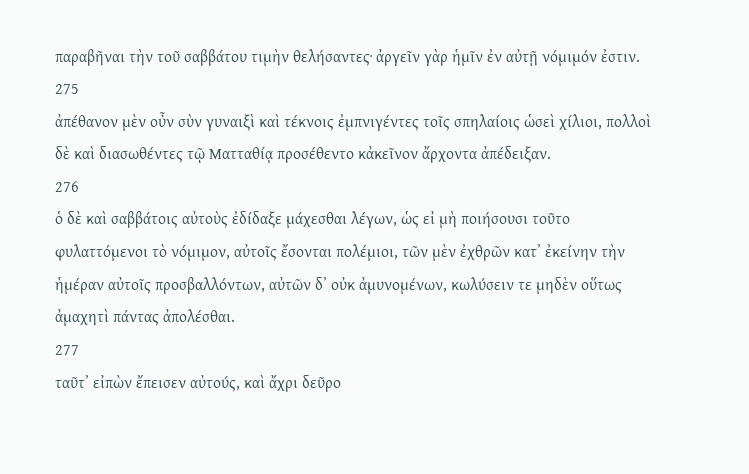παραβῆναι τὴν τοῦ σαββάτου τιμὴν θελήσαντες· ἀργεῖν γὰρ ἡμῖν ἐν αὐτῇ νόμιμόν ἐστιν.
275
ἀπέθανον μὲν οὖν σὺν γυναιξὶ καὶ τέκνοις ἐμπνιγέντες τοῖς σπηλαίοις ὡσεὶ χίλιοι, πολλοὶ δὲ καὶ διασωθέντες τῷ Ματταθίᾳ προσέθεντο κἀκεῖνον ἄρχοντα ἀπέδειξαν.
276
ὁ δὲ καὶ σαββάτοις αὐτοὺς ἐδίδαξε μάχεσθαι λέγων, ὡς εἰ μὴ ποιήσουσι τοῦτο φυλαττόμενοι τὸ νόμιμον, αὐτοῖς ἔσονται πολέμιοι, τῶν μὲν ἐχθρῶν κατʼ ἐκείνην τὴν ἡμέραν αὐτοῖς προσβαλλόντων, αὐτῶν δʼ οὐκ ἀμυνομένων, κωλύσειν τε μηδὲν οὕτως ἀμαχητὶ πάντας ἀπολέσθαι.
277
ταῦτʼ εἰπὼν ἔπεισεν αὐτούς, καὶ ἄχρι δεῦρο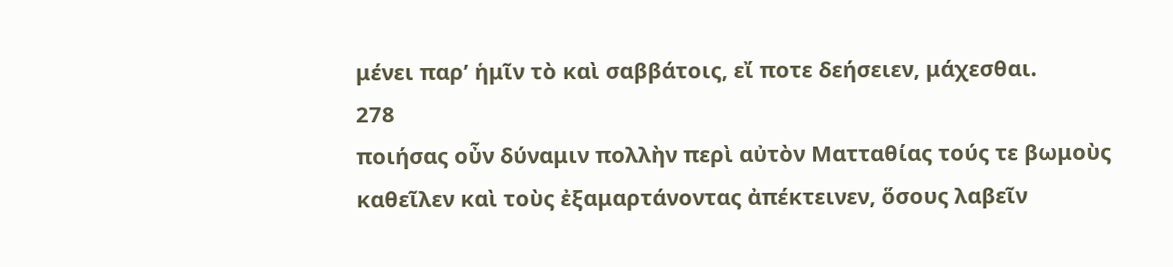μένει παρʼ ἡμῖν τὸ καὶ σαββάτοις, εἴ ποτε δεήσειεν, μάχεσθαι.
278
ποιήσας οὖν δύναμιν πολλὴν περὶ αὐτὸν Ματταθίας τούς τε βωμοὺς καθεῖλεν καὶ τοὺς ἐξαμαρτάνοντας ἀπέκτεινεν, ὅσους λαβεῖν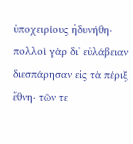ὑποχειρίους ἠδυνήθη· πολλοὶ γὰρ διʼ εὐλάβειαν διεσπάρησαν εἰς τὰ πέριξ ἔθνη· τῶν τε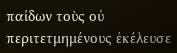παίδων τοὺς οὐ περιτετμημένους ἐκέλευσε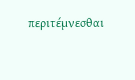περιτέμνεσθαι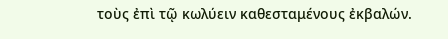τοὺς ἐπὶ τῷ κωλύειν καθεσταμένους ἐκβαλών.